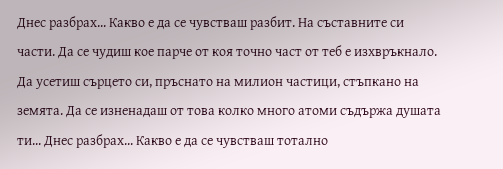Днес разбрах... Какво е да се чувстваш разбит. На съставните си части. Да се чудиш кое парче от коя точно част от теб е изхвръкнало. Да усетиш сърцето си, пръснато на милион частици, стъпкано на земята. Да се изненадаш от това колко много атоми съдържа душата ти... Днес разбрах... Какво е да се чувстваш тотално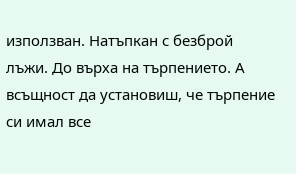използван. Натъпкан с безброй лъжи. До върха на търпението. А всъщност да установиш, че търпение си имал все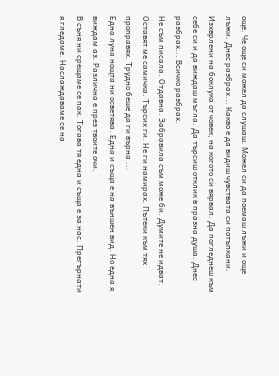още. Че още си можел да слушаш. Можел си да поемаш лъжи и още лъжи. Днес разбрах... Какво е да видиш чувствата си потъпкани. Изхврлени на боклука от човек, на когото си вярвал. Да погледнеш към себе си и да виждаш мъгла. Да търсиш отклик в празна душа. Днес разбрах... Всичко разбрах.
Не съм писала. Отдавна. Забравила съм може би. Думите не идват. Оставят ме самичка. Търсих ги. Не ги намирах. Пътеки към тях проправях. Трудно беше да ги върна ...
Една луна нощта ни осветява. Една и съща е на външен вид. Но една я виждам аз. Различна е през твоите очи.
В съня ни срещаме се пак. Тогава тя една и съща е за нас. Прегърнати я гледаме. Наслаждаваме се на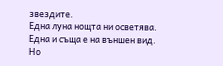звездите.
Една луна нощта ни осветява. Една и съща е на външен вид. Но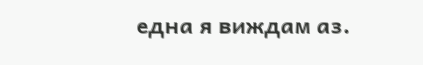една я виждам аз.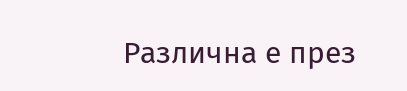Различна е през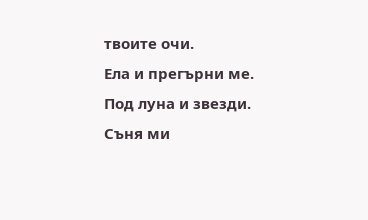твоите очи.
Ела и прегърни ме. Под луна и звезди. Съня ми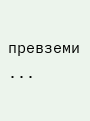превземи ...